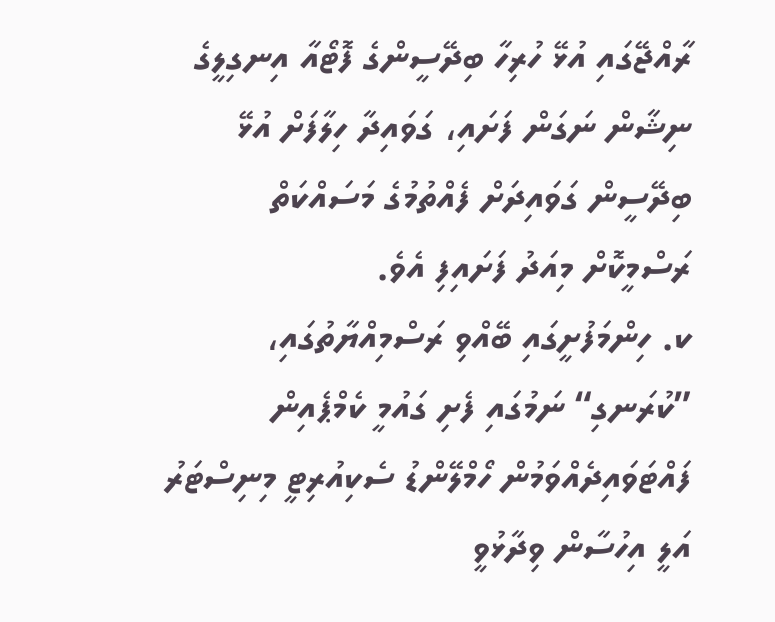ރާއްޖޭގައި އުޅޭ ހުރިހާ ބިދޭސީންގެ ފޮޓޯއާ އިނގިލީގެ ނިޝާން ނަގަން ފަށައި، ގަވައިދާ ހިލާފަށް އުޅޭ ބިދޭސީން ގަވައިދަށް ފެއްތުމުގެ މަސައްކަތް ރަސްމީކޮށް މިއަދު ފަށައިފި އެވެ.
ކ. ހިންމަފުށީގައި ބޭއްވި ރަސްމިއްޔާތުގައި، ”ކުރަނގި“ ނަމުގައި ފެށި ގައުމީ ކެމްޕެއިން ފައްޓަވައިދެއްވަމުން ހޯމްލޭންޑު ސެކިއުރިޓީ މިނިސްޓަރު އަލީ އިހުސާން ވިދާޅުވީ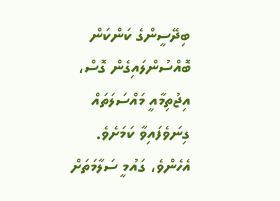ބިދޭސީންގެ ކަންކަން ބޮއްސުންލައިގެން ގޮސް، އިޖުތިމާއީ މައްސަލަތައް ގިނަވެފައިވާ ކަމަށެވެ.
އެހެންވެ، ގައުމީ ސަލާމަތަށް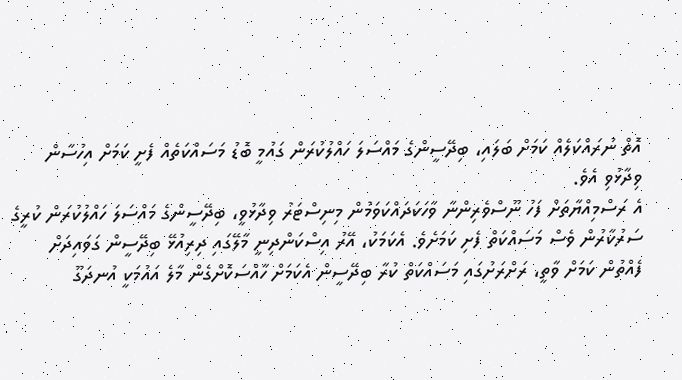އޮތް ނުރައްކަލެއް ކަމަށް ބަލައި، ބިދޭސީންގެ މައްސަލަ ހައްލުކުރަން ގައުމީ ބޮޑު މަސައްކަތެއް ފެށީ ކަމަށް އިހުސާން ވިދާޅުވި އެވެ.
އެ ރަސްމިއްޔާތަށް ފަހު ނޫސްވެރިންނާ ވާހަކަދައްކަވަމުން މިނިސްޓަރު ވިދާޅުވީ، ބިދޭސީންގެ މައްސަލަ ހައްލުކުރަން ކުރީގެ ސަރުކާރުން ވެސް މަސައްކަތް ފެށި ކަމަށެވެ. އެކަމަކު، އޭރު އިސްކަންދިނީ މާލޭގައި ދިރިއުޅޭ ބިދޭސީން ގަވައިދަށް ފެއްތުން ކަމަށް ވާތީ، ރަށްރަށުގައި މަސައްކަތް ކުރާ ބިދޭސީން އެކަމަށް ހާއްސަކޮށްގެން މާލެ އައުމަކީ އުނދަގޫ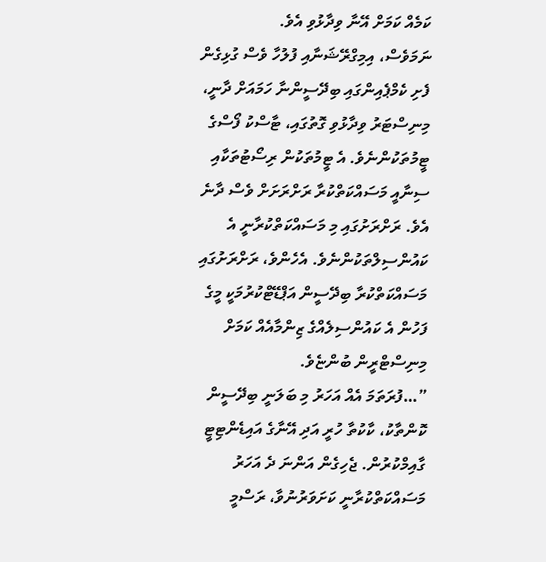ކަމެއް ކަމަށް އޭނާ ވިދާޅުވި އެވެ.
ނަމަވެސް، އިމިގްރޭޝަނާއި ފުލުހާ ވެސް ގުޅިގެން ފެށި ކެމްޕެއިންގައި ބިދޭސީންނާ ހަމައަށް ދާނީ، މިނިސްޓަރު ވިދާޅުވި ގޮތުގައި، ޓާސްކު ފޯސްގެ ޓީމުތަކުންނެވެ. އެ ޓީމުތަކުން ރިސޯޓުތަކާއި ސިނާއީ މަސައްކަތްކުރާ ރަށްރަށަށް ވެސް ދާނެ އެވެ. ރަށްރަށުގައި މި މަސައްކަތްކުރާނީ އެ ކައުންސިލްތަކުންނެވެ. އެހެންވެ، ރަށްރަށުގައި މަސައްކަތްކުރާ ބިދޭސީން އަޕްޑޭޓްކުރުމަކީ މީގެ ފަހުން އެ ކައުންސިލެއްގެ ޒިންމާއެއް ކަމަށް މިނިސްޓްރީން ބުންޏެވެ.
”…ފުރަތަމަ އެއް އަހަރު މި ބަލަނީ ބިދޭސީން ކޮންތާކު، ކާކުތާ ހުރީ އަދި އޭނާގެ އައިޑެންޓިޓީ ގާއިމްކުރުން. ޖެހިގެން އަންނަ ދެ އަހަރު މަސައްކަތްކުރާނީ ކަށަވަރުނުވާ، ރަސްމީ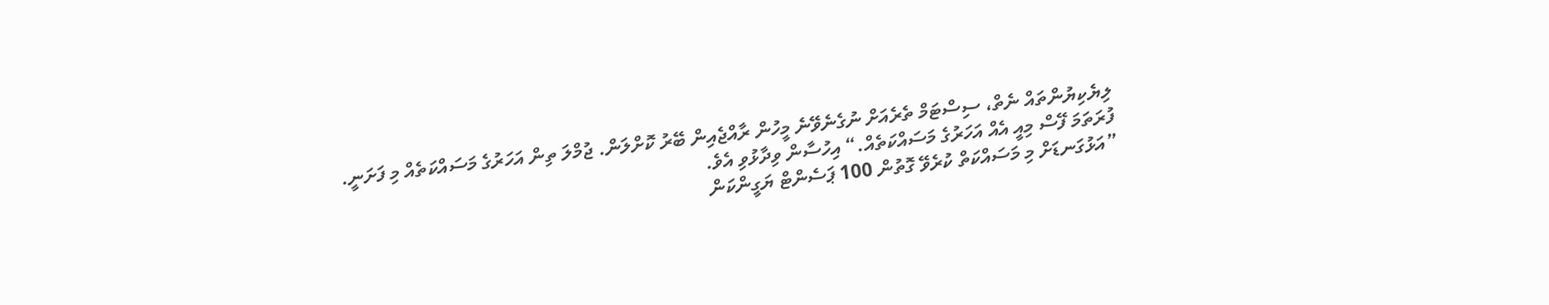ލިޔެކިޔުންތައް ނެތް، ސިސްޓަމް ތެރެއަށް ނުގެނެވޭނެ މީހުން ރާއްޖެއިން ބޭރު ކޮށްލަން. ޖުމްލަ ތިން އަހަރުގެ މަސައްކަތެއް މި ފަށަނީ. ފުރަތަމަ ފޭސް މިއީ އެއް އަހަރުގެ މަސައްކަތެއް.“ އިހުސާން ވިދާޅުވި އެވެ.
”އަޅުގަނޑަށް މި މަސައްކަތް ކުރެވޭ ގޮތުން 100 ޕަސެންޓް ޔަގީންކަން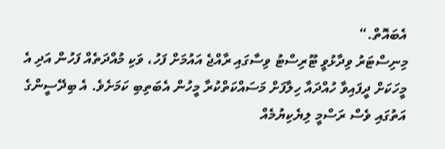އެބައޮތް.“
މިނިސްޓަރު ވިދާޅުވީ ޓޫރިސްޓު ވިސާގައި ރާއްޖެ އައުމަށް ފަހު، ވަކި މުއްދަތެއް ފަހުން އަދި އެ މީހަކަށް ދީފައިވާ ހުއްދައާ ހިލާފަށް މަސައްކަތްކުރާ މީހުން އެބަތިބި ކަމަށެވެ. އެ ބިދޭސީންގެ އަތުގައި ވެސް ރަސްމީ ލިޔެކިޔުމެއް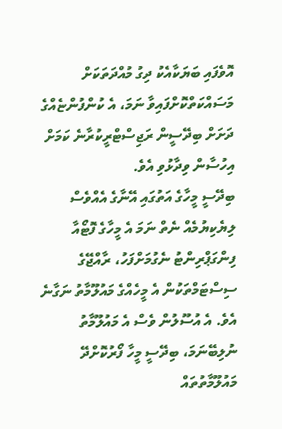އޮވެފައި ބަޔަކާއެކު ދިގު މުއްދަތަކަށް މަސައްކަތްކޮށްފައިވާ ނަމަ، އެ ކުންފުންޏެއްގެ ދަށަށް ބިދޭސީން ރަޖިސްޓްރީކުރާނެ ކަމަށް އިހުސާން ވިދާޅުވި އެވެ.
ބިދޭސީ މީހާގެ އަތުގައި އޭނާގެ އެއްވެސް ލިޔެކިޔުމެއް ނެތް ނަމަ އެ މީހާގެ ފޮޓޯއާ ފިންގަޕްރިންޓު ނެގުމަށްފަހު، ރާއްޖޭގެ ސިސްޓަމްތަކުން އެ މީހެއްގެ މައުލޫމާތު ނަގާނެ އެވެ. އެ އުސޫލުން ވެސް އެ މައުލޫމާތު ނުލިބޭނަމަ، ބިދޭސީ މީހާ ފޯރުކޮށްދޭ މައުލޫމާތުތައް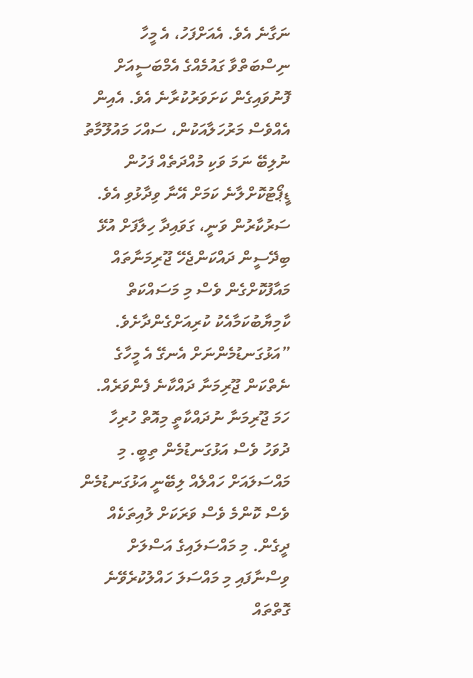ނަގާނެ އެވެ. އެއަށްފަހު، އެ މީހާ ނިސްބަތްވާ ގައުމެއްގެ އެމްބަސީއަށް ފޮނުވައިގެން ކަށަވަރުކުރާނެ އެވެ. އެއިން އެއްވެސް މަރުހަލާއަކުން، ސައްހަ މައުލޫމާތު ނުލިބޭ ނަމަ ވަކި މުއްދަތެއް ފަހުން ޑީޕޯޓުކޮށްލާނެ ކަމަށް އޭނާ ވިދާޅުވި އެވެ.
ސަރުކާރުން ވަނީ، ގަވައިދާ ހިލާފަށް އުޅޭ ބިދޭސީން ދައްކަންޖެހޭ ޖޫރިމަނާތައް މައާފުކޮށްގެން ވެސް މި މަސައްކަތް ކާމިޔާބުކަމާއެކު ކުރިއަށްގެންދާށެވެ.
”އަޅުގަނޑުމެންނަށް އެނގޭ އެ މީހާގެ ނެތްކަން ޖޫރިމަނާ ދައްކާނެ ފެންވަރެއް. ހަމަ ޖޫރިމަނާ ނުދައްކާތީ މިއޮތް ހުރިހާ ދުވަހު ވެސް އަޅުގަނޑުމެން ތިބީ. މި މައްސަލައަށް ހައްލެއް ލިބޭނީ އަޅުގަނޑުމެން ވެސް ކޮންމެ ވެސް ވަރަކަށް ލުއިތަކެއް ދީގެން. މި މައްސަލައިގެ އަސްލަށް ވިސްނާފައި މި މައްސަލަ ހައްލުކުރެވޭނެ ގޮތްތައް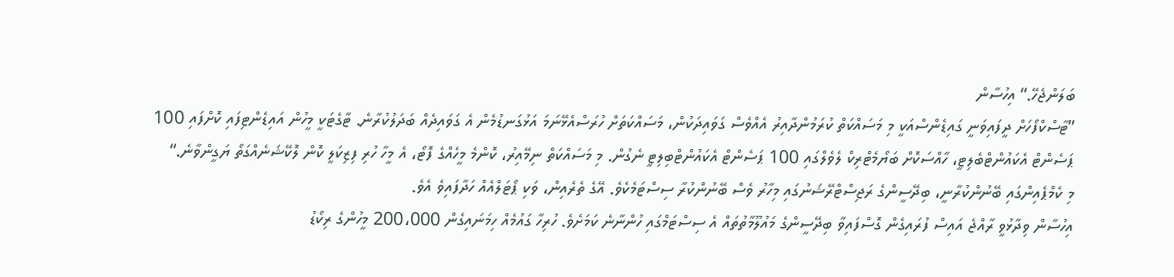ބަލަންޖެހޭ.“ އިހުސާން
”ޓާސްކްފޯހަށް ދީފައިވަނީ ގައިޑެންސްއަކީ މި މަސައްކަތް ކުރަމުންދާއިރު އެއްވެސް ގަވައިދަކުން، މަސައްކަތަށް ހުރަސްއެޅޭނަމަ އަޅުގަނޑުމެން އެ ގަވައިދެއް ބަދަލުކުރާނެ. ޓާގެޓަކީ މީހުން އައިޑެންޓިފައި ކޮށްފައި 100 ޕަސެންޓް އެކައުންޓްބެލިޓީ، ހާއްސަކޮށް ބަޔޯމެޓްރިކް ލެވެލްގައި 100 ޕަސެންޓް އެކައުންޓްބިލިޓީ ނެގުން. މި މަސައްކަތް ނިމޭއިރު، ކޮންމެ މީހެއްގެ ފޮޓޯ، އެ މީހާ ހުރި ފިޒިކަލީ ކޮން ލޮކޭޝަނެއްގަތޯ ޔަގީންވާނެ.“
މި ކެމްޕެއިންގައި ބޭނުންކުރާނީ، ބިދޭސީންގެ ރަޖިސްޓްރޭޝަނުގައި މިހާރު ވެސް ބޭނުންކުރާ ސިސްޓަމެކެވެ. އޭގެ ތެރެއިން، ވަކި ޕޯޓަލްއެއް ހަދާފައިވެ އެވެ.
އިހުސާން ވިދާޅުވީ ރާއްޖެ އައިސް ފުރައިގެން ގޮސްފައިވާ ބިދޭސީންގެ މައުލޫމާތުތައް އެ ސިސްޓަމްގައި ހުންނާނެ ކަމަށެވެ. ހުރިހާ ގައުމެއް ހިމަނައިގެން 200،000 މީހުންގެ ރިކޯޑު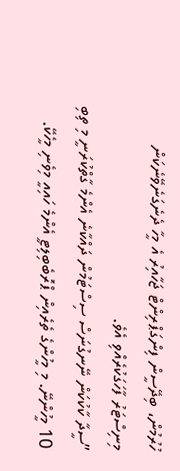ހުރުމުން، ބިދޭސީން ފިންގަޕްރިންޓް ޖަހާއިރު އެ މީހާ ދެނެގަނެވޭނެކަން މިނިސްޓަރު ފާހަގަކުރެއްވި އެވެ.
”ސީދާ ކާކުކަން ނޭނގުނަސް ސިސްޓަމުން ދައްކާނެ އެންމެ ގާތްކުރަނީ މި ތިބި 10 މީހުންނޭ. މި މީހުންގެ ތެރެއިން ޕްރޮބެބިލިޓީ އެންމެ ހައިއީ މިވެނި މީހެކޭ.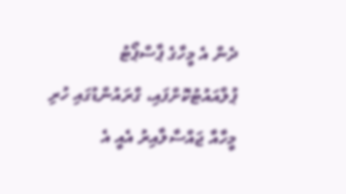ދެން އެ މީހާގެ ޕާސްޕޯޓު ޕުލްއައުޓުކޮށްފައި، ގްރައުންޑުގައި ހުރި މީހާއާ ޖައްސާލާއިރު އެއީ އެ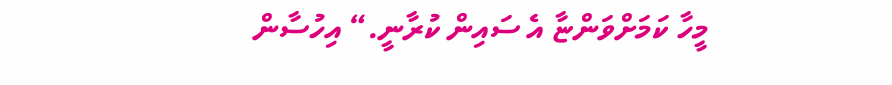މީހާ ކަމަށްވަންޏާ އެ ސައިން ކުރާނީ.“ އިހުސާން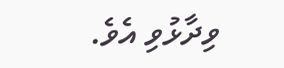ވިދާޅުވި އެވެ.